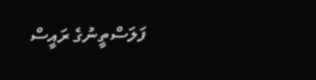ފަލަސްތީނުގެ ރައީސް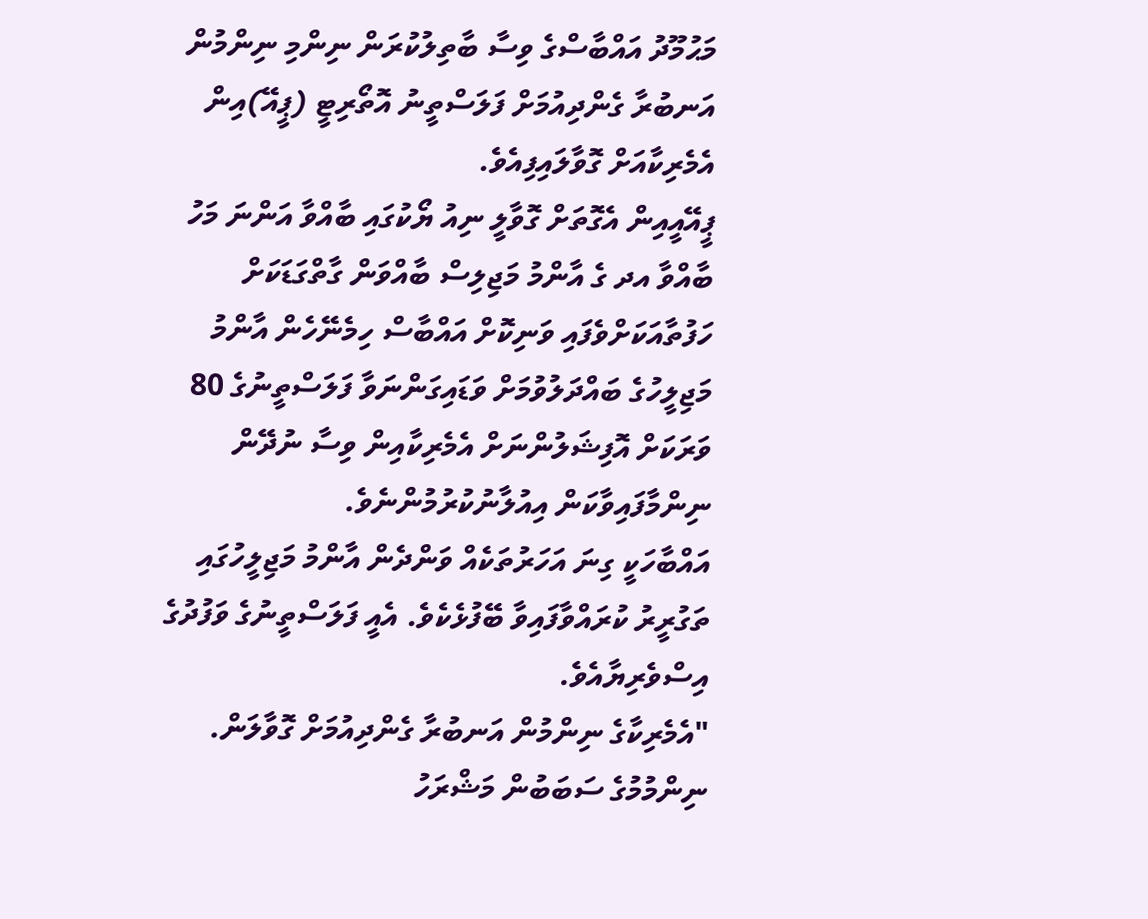މަޙުމޫދު އައްބާސްގެ ވިސާ ބާތިލުކުރަން ނިންމި ނިންމުން އަނބުރާ ގެންދިއުމަށް ފަލަސްތީނު އޮތޯރިޓީ (ޕީއޭ)އިން އެމެރިކާއަށް ގޮވާލައިފިއެވެ.
ޕީއޭއީއިން އެގޮތަށް ގޮވާލީ ނިއު ޔޯކުގައި ބާއްވާ އަންނަ މަހު ބާއްވާ އދ ގެ އާންމު މަޖިލިސް ބާއްވަން ގާތްގަޑަކަށް ހަފުތާއަކަށްވެފައި ވަނިކޮށް އައްބާސް ހިމެނޭހެން އާންމު މަޖިލީހުގެ ބައްދަލުވުމަށް ވަޑައިގަންނަވާ ފަލަސްތީނުގެ 80 ވަރަކަށް އޮފިޝަލުންނަށް އެމެރިކާއިން ވިސާ ނުދޭން ނިންމާފައިވާކަން އިއުލާނުކުރުމުންނެވެ.
އައްބާހަކީ ގިނަ އަހަރުތަކެއް ވަންދެން އާންމު މަޖިލީހުގައި ތަގުރީރު ކުރައްވާފައިވާ ބޭފުޅެކެވެ. އެއީ ފަލަސްތީނުގެ ވަފުދުގެ އިސްވެރިޔާއެވެ.
"އެމެރިކާގެ ނިންމުން އަނބުރާ ގެންދިއުމަށް ގޮވާލަން. ނިންމުމުގެ ސަބަބުން މަޝްރަހު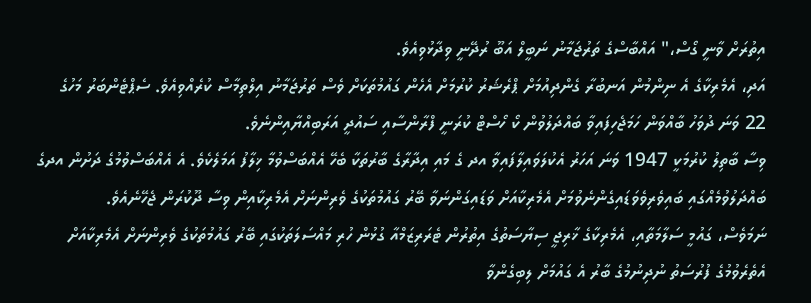އިތުރަށް ވާނީ ގޯސް،" އައްބާސްގެ ތަރުޖަމާނު ނަބީލް އަބޫ ރުދޭނީ ވިދާޅުވިއެވެ.
އަދި، އެމެރިކާގެ އެ ނިންމުން އަނބުރާ ގެންދިއުމަށް ޕްރެޝަރު ކުރުމަށް އެހެން ގައުމުތަކަށް ވެސް ތަރުޖަމާނު އިލްތިމާސް ކުރެއްވިއެވެ. ސެޕްޓެންބަރު މަހުގެ 22 ވަނަ ދުވަހު ބާއްވަން ހަމަޖެހިފައިވާ ބައްދަލުވުން ކޯ ހޯސްޓް ކުރަނީ ފްރާންސާއި ސައުދީ އަރަބިއްޔާއިންނެވެ.
ވިސާ ބާތިލު ކުރުމަކީ 1947 ވަނަ އަހަރު އެކުލަވައިލާފައިވާ އދ ގެ މައި އިދާރާގެ ބާރުތަކާ ބެހޭ އެއްބަސްވުމާ ޚިލާފު އަމަލެކެވެ. އެ އެއްބަސްވުމުގެ ދަށުން އދގެ ބައްދަލުވުމެއްގައި ބައިވެރިވެވަޑައިގެންނެވުމަށް އެމެރިކާއަށް ވަޑައިގަންނަވާ ބޭރު ގައުމުތަކުގެ ވެރިންނަށް އެމެރިކާއިން ވިސާ ދޫކުރަން ޖެހޭނެއެވެ.
ނަމަވެސް، ގައުމީ ސަލާމަތާއި، އެމެރިކާގެ ޚާރިޖީ ސިޔާސަތުގެ އިތުރުން ޓެރަރިޒަމްއާ ގުޅުން ހުރި މައްސަލަތަކުގައި ބޭރު ގައުމުތަކުގެ ވެރިންނަށް އެމެރިކާއަށް އެތެރެވުމުގެ ފުރުސަތު ނުދިނުމުގެ ބާރު އެ ގައުމަށް ލިބިގެންވާ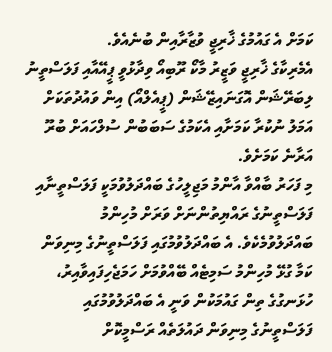ކަމަށް އެ ގައުމުގެ ޚާރިޖީ ވުޒާރާއިން ބުނެއެވެ.
އެމެރިކާގެ ޚާރިޖީ ވަޒީރު މާކޯ ރޫބިއޯ ވިދާޅުވީ ޕީއޭއާއި ފަލަސްތީނު ލިބަރޭޝަން އޮގަނައިޒޭޝަން (ޕީއެލްއޯ) އިން ވައުދުތަކަށް އަމަލު ނުކުރާ ކަމަށާއި އެކަމުގެ ސަބަބުން ސުލްހައަށް ބުރޫ އަރާނެ ކަމަށެވެ.
މި ފަހަރު ބާއްވާ އާންމު މަޖިލީހުގެ ބައްދަލުވުމަކީ ފަލަސްތީނާއި ފަލަސްތީނުގެ ރައްޔިތުންނަށް ވަރަށް މުހިންމު ބައްދަލުވުމެކެވެ. އެ ބައްދަލުވުމުގައި ފަލަސްތީނުގެ މިނިވަން ކަމާ ގުޅޭ މުހިންމު ސަމިޓެއް ބޭއްވުމަށް ހަމަޖެހިފައިވާއިރު، ހުޅަނގުގެ ތިން ގައުމަކުން ވަނީ އެ ބައްދަލުވުމުގައި ފަލަސްތީނުގެ މިނިވަން ދައުލަތެއް ރަސްމީކޮށް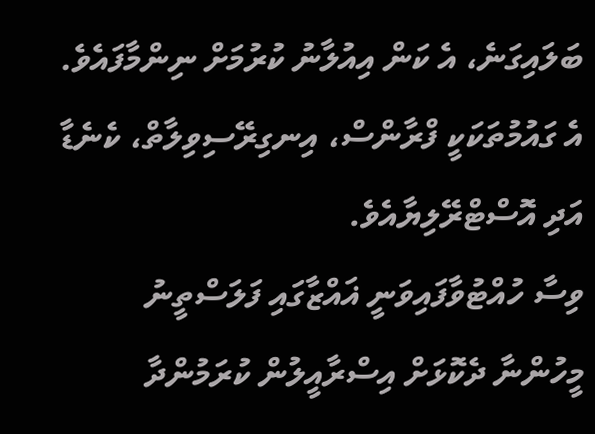ބަލައިގަނެ، އެ ކަން އިއުލާނު ކުރުމަށް ނިންމާފައެވެ. އެ ގައުމުތަކަކީ ފްރާންސް، އިނގިރޭސިވިލާތް، ކެނެޑާ އަދި އޮސްޓްރޭލިޔާއެވެ.
ވިސާ ހުއްޓުވާފައިވަނީ ޣައްޒާގައި ފަލަސްތީނު މީހުންނާ ދެކޮޅަށް އިސްރާއީލުން ކުރަމުންދާ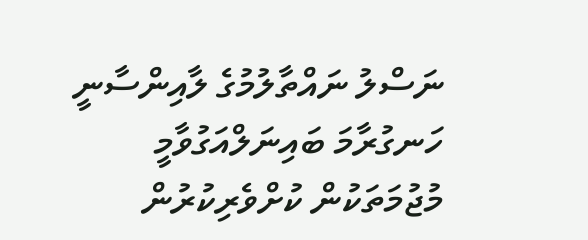ނަސްލު ނައްތާލުމުގެ ލާއިންސާނީ ހަނގުރާމަ ބައިނަލްއަގުވާމީ މުޖުމަތަކުން ކުށްވެރިކުރުން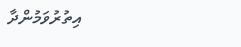އިތުރުވަމުންދާ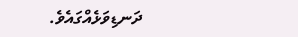ދަނޑިވަޅެއްގައެވެ.